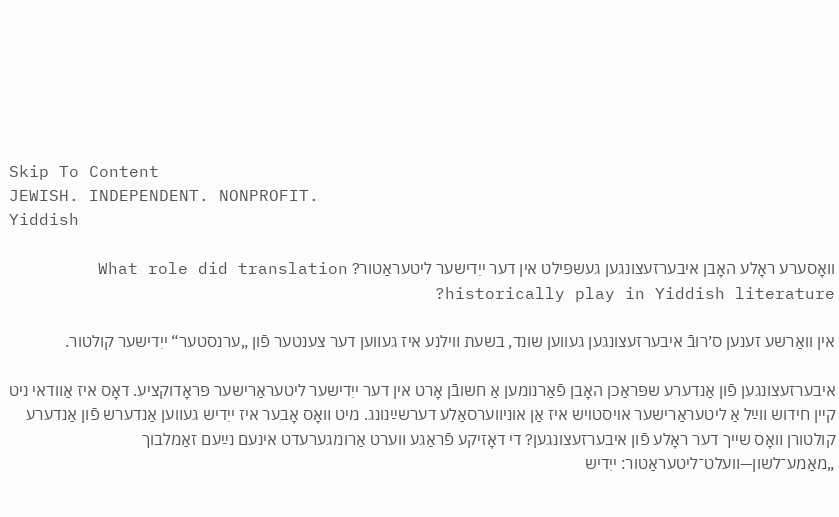Skip To Content
JEWISH. INDEPENDENT. NONPROFIT.
Yiddish

וואָסערע ראָלע האָבן איבערזעצונגען געשפּילט אין דער ייִדישער ליטעראַטור? What role did translation historically play in Yiddish literature?

אין וואַרשע זענען ס׳רובֿ איבערזעצונגען געווען שונד, בשעת װילנע איז געװען דער צענטער פֿון „ערנסטער“ ייִדישער קולטור.

איבערזעצונגען פֿון אַנדערע שפּראַכן האָבן פֿאַרנומען אַ חשובֿן אָרט אין דער ייִדישער ליטעראַרישער פּראָדוקציע. דאָס איז אַװדאי ניט קײן חידוש װײַל אַ ליטעראַרישער אױסטױש איז אַן אוניװערסאַלע דערשײַנונג. מיט װאָס אָבער איז ייִדיש געװען אַנדערש פֿון אַנדערע קולטורן װאָס שײך דער ראָלע פֿון איבערזעצונגען? די דאָזיקע פֿראַגע װערט אַרומגערעדט אינעם נײַעם זאַמלבוך „מאַמע־לשון—װעלט־ליטעראַטור: ייִדיש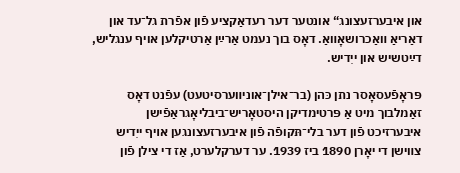און איבערזעצונג“ אונטער דער רעדאַקציע פֿון אפֿרת גל־עד און דאַריאַ װאַכרושאָװאַ. דאָס בוך נעמט אַרײַן אַרטיקלען אויף ענגליש, דײַטשיש און ייִדיש.

פּראָפֿעסאָסר נתן כּהן (בר־אילן־אוניװערסיטעט) עפֿנט דאָס זאַמלבוך מיט אַ פּרטימדיקן היסטאָריש־ביבליאָגראַפֿישן איבערזיכט פֿון דער בלי־תּקופֿה פֿון איבערזעצונגען אױף ייִדיש צװישן די יאָרן 1890 ביז 1939. ער דערקלערט, אַז די צילן פֿון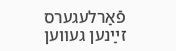פֿאַרלעגערס זײַנען געװען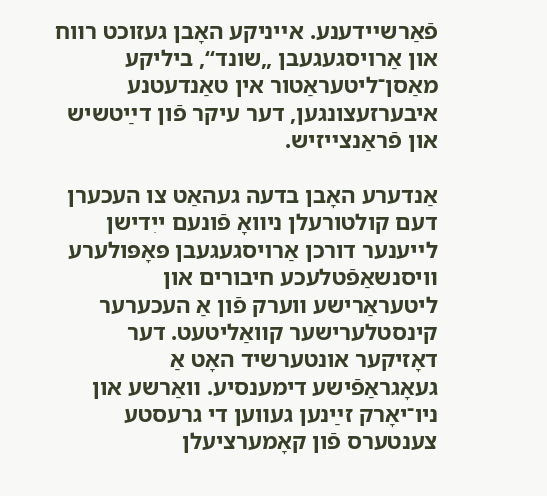פֿאַרשײדענע. אײניקע האָבן געזוכט רװח און אַרױסגעגעבן „שונד“, ביליקע מאַסן־ליטעראַטור אין טאַנדעטנע איבערזעצונגען, דער עיקר פֿון דײַטשיש און פֿראַנצײזיש.

אַנדערע האָבן בדעה געהאַט צו העכערן דעם קולטורעלן ניװאָ פֿונעם ייִדישן לײענער דורכן אַרױסגעגעבן פּאָפּולערע װיסנשאַפֿטלעכע חיבורים און ליטעראַרישע װערק פֿון אַ העכערער קינסטלערישער קװאַליטעט. דער דאָזיקער אונטערשיד האָט אַ געאָגראַפֿישע דימענסיע. װאַרשע און ניו־יאָרק זײַנען געװען די גרעסטע צענטערס פֿון קאָמערציעלן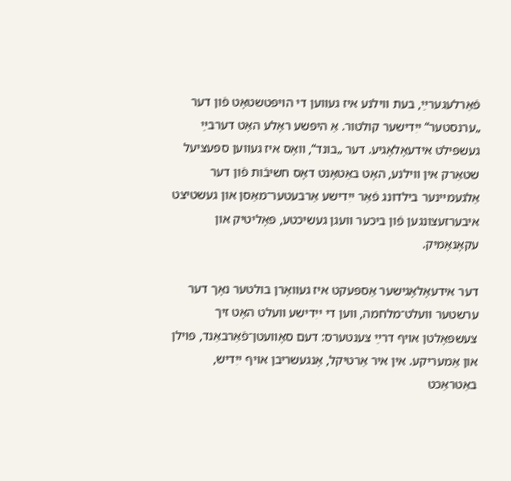פֿאַרלעגערײַ, בעת װילנע איז געװען די הױפּטשטאָט פֿון דער „ערנסטער“ ייִדישער קולטור. אַ היפּשע ראָלע האָט דערבײַ געשפּילט אידעאָלאָגיע. דער „בונד“, װאָס איז געװען ספּעציעל שטאַרק אין װילנע, האָט באַטאָנט דאָס חשיבֿות פֿון דער אַלגעמײנער בילדונג פֿאַר ייִדישע אַרבעטער־מאַסן און געשטיצט איבערזעצונגען פֿון ביכער װעגן געשיכטע, פּאָליטיק און עקאָנאָמיק.

דער אידעאָלאָגישער אַספּעקט איז געװאָרן בולטער נאָך דער ערשטער װעלט־מלחמה, װען די ייִדישע װעלט האָט זיך צעשפּאָלטן אױף דרײַ צענטערס: דעם סאָװעטן־פֿאַרבאַנד, פּױלן און אַמעריקע. אין איר אַרטיקל, אָנגעשריבן אױף ייִדיש, באַטראַכט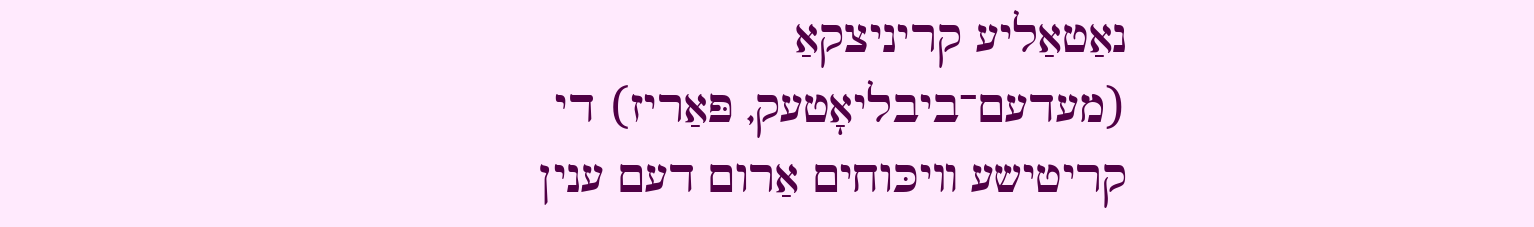נאַטאַליע קריניצקאַ (מעדעם־ביבליאָטעק, פּאַריז) די קריטישע װיכּוחים אַרום דעם ענין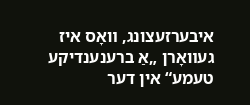איבערזעצונג, װאָס איז געװאָרן „אַ ברענענדיקע טעמע“ אין דער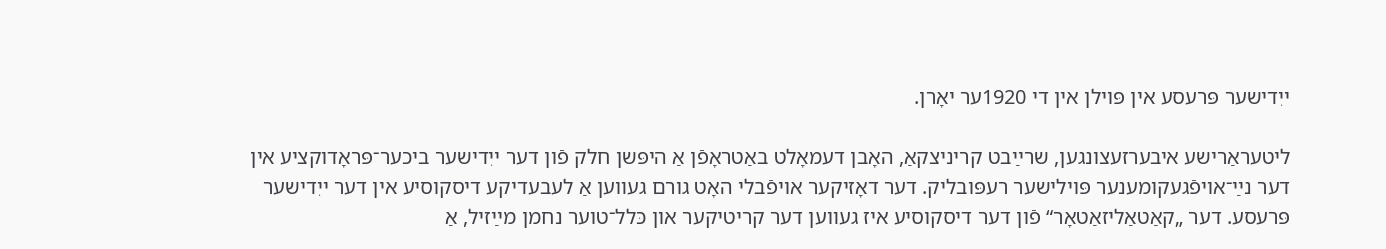ייִדישער פּרעסע אין פּױלן אין די 1920ער יאָרן.

ליטעראַרישע איבערזעצונגען, שרײַבט קריניצקאַ, האָבן דעמאָלט באַטראָפֿן אַ היפּשן חלק פֿון דער ייִדישער ביכער־פּראָדוקציע אין דער נײַ־אױפֿגעקומענער פּױלישער רעפּובליק. דער דאָזיקער אױפֿבלי האָט גורם געװען אַ לעבעדיקע דיסקוסיע אין דער ייִדישער פּרעסע. דער „קאַטאַליזאַטאָר“ פֿון דער דיסקוסיע איז געװען דער קריטיקער און כּלל־טוער נחמן מײַזיל, אַ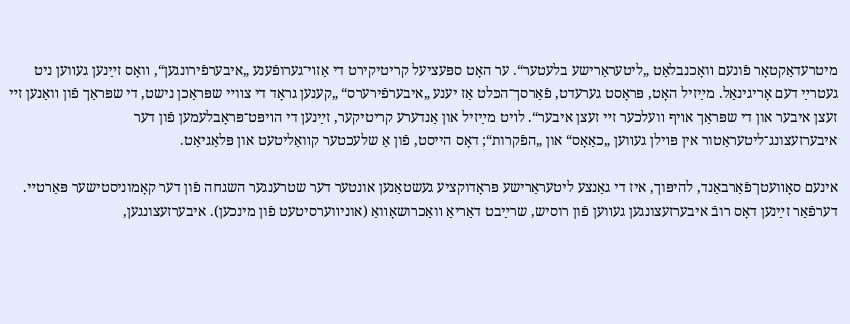מיטרעדאַקטאָר פֿונעם װאָכנבלאַט „ליטעראַרישע בלעטער“. ער האָט ספּעציעל קריטיקירט די אַזױ־גערופֿענע „איבערפֿירונגען“, װאָס זײַנען געװען ניט געטרײַ דעם אָריגינאַל. מײַזיל האָט, פּראָסט גערעדט, פֿאַרסך־הכּלט אַז יענע „איבערפֿירערס“ „קענען גראָד די צװײ שפּראַכן נישט, די שפּראַך פֿון װאַנען זײ זעצן איבער און די שפּראַך אױף װעלכער זײ זעצן איבער“. לױט מײַזיל און אַנדערע קריטיקער, זײַנען די הױפּט־פּראָבלעמען פֿון דער איבערזעצונג־ליטעראַטור אין פּױלן געװען „כאַאָס“ און „הפֿקרות“; דאָס הייסט, פֿון אַ שלעכטער קװאַליטעט און פּלאַגיאַט.

אינעם סאָװעטן־פֿאַרבאַנד, להיפּוך, איז די גאַנצע ליטעראַרישע פּראָדוקציע געשטאַנען אונטער דער שטרענגער השגחה פֿון דער קאָמוניסטישער פּאַרטײ. דערפֿאַר זײַנען דאָס רובֿ איבערזעצונגען געװען פֿון רוסיש, שרײַבט דאַריאַ װאַכרושאָװאַ (אוניװערסיטעט פֿון מינכען). איבערזעצונגען,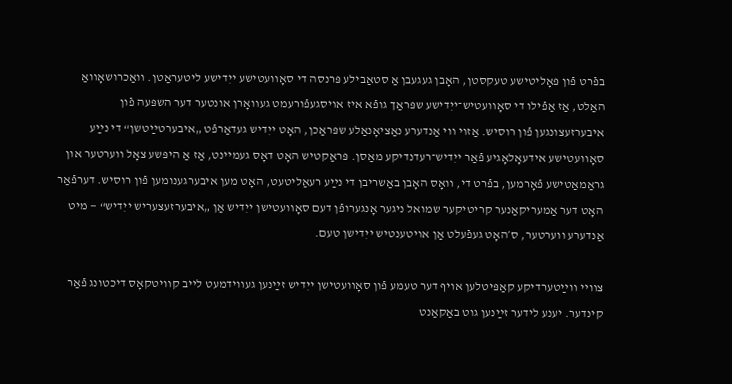בפֿרט פֿון פּאָליטישע טעקסטן, האָבן געגעבן אַ סטאַבילע פּרנסה די סאָװעטישע ייִדישע ליטעראַטן. װאַכרושאָװאַ האַלט, אַז אַפֿילו די סאָװעטיש־ייִדישע שפּראַך גופֿא איז אױסגעפֿורעמט געװאָרן אונטער דער השפּעה פֿון איבערזעצונגען פֿון רוסיש. אַזױ װי אַנדערע נאַציאָנאַלע שפּראַכן, האָט ייִדיש געדאַרפֿט „איבערטײַטשן“ די נײַע סאָװעטישע אידעאָלאָגיע פֿאַר ייִדיש־רעדנדיקע מאַסן. פּראַקטיש האָט דאָס געמײנט, אַז אַ היפּשע צאָל װערטער און גראַמאַטישע פֿאָרמען, בפֿרט די, װאָס האָבן באַשריבן די נײַע רעאַליטעט, האָט מען איבערגענומען פֿון רוסיש. דערפֿאַר האָט דער אַמעריקאַנער קריטיקער שמואל ניגער אָנגערופֿן דעם סאָװעטישן ייִדיש אַן „איבערזעצעריש ייִדיש“ — מיט אַנדערע ווערטער, ס׳האָט געפֿעלט אַן אױטענטיש ייִדישן טעם.

צװײ װײַטערדיקע קאַפּיטלען אױף דער טעמע פֿון סאָװעטישן ייִדיש זײַנען געװידמעט לײב קװיטקאָס דיכטונג פֿאַר קינדער. יענע לידער זײַנען גוט באַקאַנט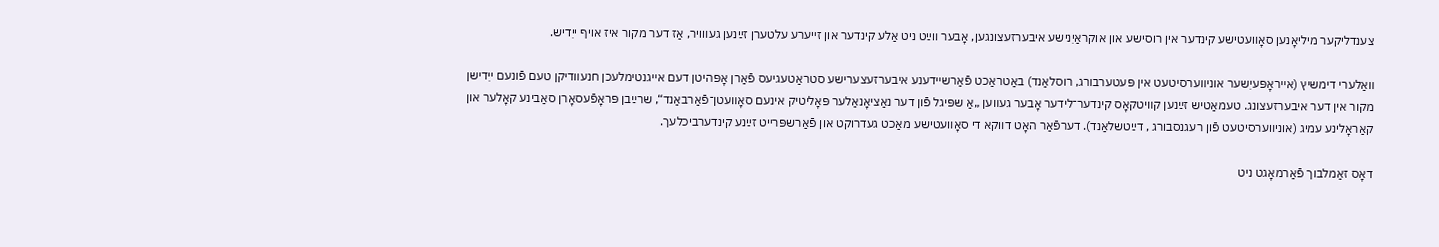צענדליקער מיליאָנען סאָװעטישע קינדער אין רוסישע און אוקראַיִנישע איבערזעצונגען, אָבער װײַט ניט אַלע קינדער און זײערע עלטערן זײַנען געװױר, אַז דער מקור איז אױף ייִדיש.

װאַלערי דימשיץ (אײראָפּעיִשער אוניװערסיטעט אין פּעטערבורג, רוסלאַנד) באַטראַכט פֿאַרשײדענע איבערזעצערישע סטראַטעגיעס פֿאַרן אָפּהיטן דעם אײגנטימלעכן חנעװדיקן טעם פֿונעם ייִדישן מקור אין דער איבערזעצונג. טעמאַטיש זײַנען קװיטקאָס קינדער־לידער אָבער געװען „אַ שפּיגל פֿון דער נאַציאָנאַלער פּאָליטיק אינעם סאָװעטן־פֿאַרבאַנד“, שרײַבן פּראָפֿעסאָרן סאַבינע קאָלער און קאַראָלינע עמיג (אוניװערסיטעט פֿון רעגנסבורג , דײַטשלאַנד). דערפֿאַר האָט דװקא די סאָװעטישע מאַכט געדרוקט און פֿאַרשפּרײט זײַנע קינדערביכלעך.

דאָס זאַמלבוך פֿאַרמאָגט ניט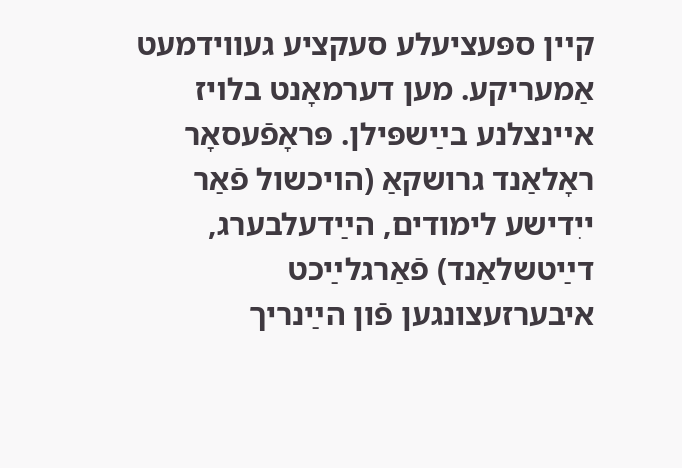קײן ספּעציעלע סעקציע געװידמעט אַמעריקע. מען דערמאָנט בלױז אײנצלנע בײַשפּילן. פּראָפֿעסאָר ראָלאַנד גרושקאַ (הױכשול פֿאַר ייִדישע לימודים, הײַדעלבערג, דײַטשלאַנד) פֿאַרגלײַכט איבערזעצונגען פֿון הײַנריך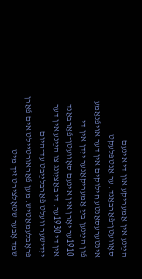הײַנע אין אַמעריקע און די אינעם סאָװעטן־פֿאַרבאַנד. ער אַנטפּלעקט אינטערעסאַנטע חילוקים אין דער אױפֿנאַמע פֿון הײַנען בײַ אַמעריקאַנער ייִדן אין די 1910ער יאָרן אין אינעם סאָװעטן־פֿאַרבאַנד אין די 1930ער. די באַציִונג צו הײַנע אין דער ייִדישער װעלט פֿאַרבלײַבט עד־היום פּראָבלעמאַטיש. מען פֿאַראורטײלט אים פֿאַרן שמד אָבער שטאָלצירט זיך מיט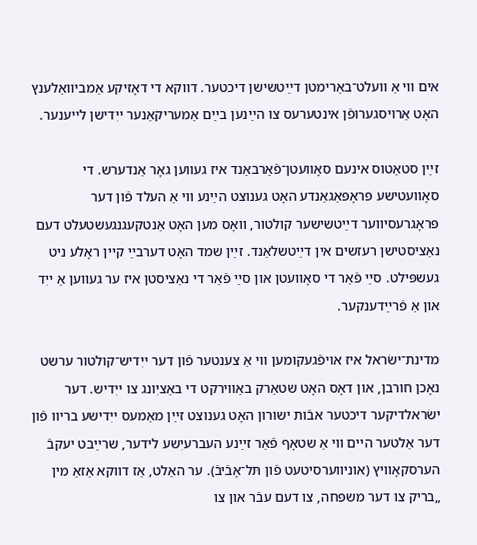אים װי אַ װעלט־באַרימטן דײַטשישן דיכטער. דװקא די דאָזיקע אַמביװאַלענץ האָט אַרויסגערופֿן אינטערעס צו הײַנען בײַם אַמעריקאַנער ייִדישן לײענער.

זײַן סטאַטוס אינעם סאָװעטן־פֿאַרבאַנד איז געװען גאָר אַנדערש. די סאָװעטישע פּראָפּאַגאַנדע האָט גענוצט הײַנע װי אַ העלד פֿון דער פּראָגרעסיװער דײַטשישער קולטור, װאָס מען האָט אַנטקעגנגעשטעלט דעם נאַציסטישן רעזשים אין דײַטשלאַנד. זײַן שמד האָט דערבײַ קײן ראָלע ניט געשפּילט. סײַ פֿאַר די סאָװעטן און סײַ פֿאַר די נאַציסטן איז ער געװען אַ ייִד און אַ פֿרײַדענקער.

מדינת־ישׂראל איז אױפֿגעקומען װי אַ צענטער פֿון דער ייִדיש־קולטור ערשט נאָכן חורבן, און דאָס האָט שטאַרק באַװירקט די באַציִונג צו ייִדיש. דער ישׂראלדיקער דיכטער אבֿות ישורון האָט גענוצט זײַן מאַמעס ייִדישע בריװ פֿון דער אַלטער הײם װי אַ שטאָף פֿאַר זײַנע העברעיִשע לידער, שרײַבט יעקבֿ הערסקאָװיץ (אוניװערסיטעט פֿון תּל־אָבֿיבֿ). ער האַלט, אַז דװקא אַזאַ מין „בריק צו דער משפּחה, צו דעם עבֿר און צו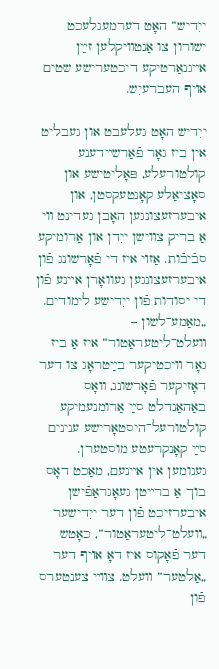ייִדיש“ האָט דערמעגלעכט ישורון צו אַנטװיקלען זײַן אײגנאַרטיקע דיכטערישע שטים אױף העברעיִש.

ייִדיש האָט געלעבט און געבליט אין ביז גאָר פֿאַרשײדענע קולטורעלע, פּאָליטישע און סאָציאַלע קאָנטעקסטן, און איבערזעצונגען האָבן געדינט װי אַ בריק צװישן ייִדן און אַרומיקע סבֿיבֿות. אַזױ איז די פֿאָרשונג פֿון איבערזעצונגען געוואָרן אײנע פֿון די יסודות פֿון ייִדישע לימודים. „מאַמע־לשון – װעלט־ליטעראַטור“ איז אַ ביז גאָר װיכטיקער בײַטראָג צו דער דאָזיקער פֿאָרשונג, װאָס באַהאַנדלט סײַ אַרומנעמיקע קולטורעל־היסטאָרישע ענינים סײַ קאָנקרעטע מוסטערן. גענומען אין אײנעם, מאַכט דאָס בוך אַ ברײטן געאָגראַפֿישן איבערזיכט פֿון דער ייִדישער „װעלט־ליטעראַטור“, כאָטש דער פֿאָקוס איז דאָ אױף דער „אַלטער“ װעלט. צװײ צענטערס פֿון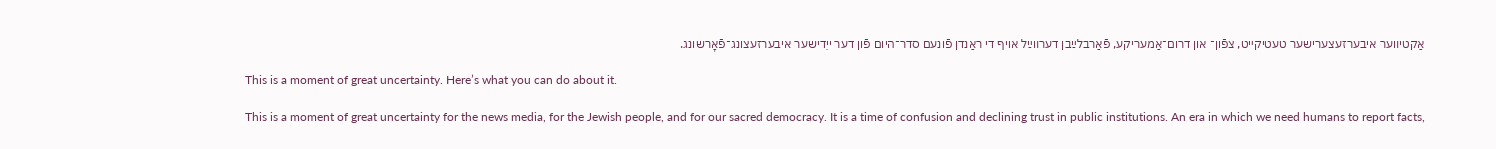אַקטיװער איבערזעצערישער טעטיקײט, צפֿון־ און דרום־אַמעריקע, פֿאַרבלײַבן דערװײַל אױף די ראַנדן פֿונעם סדר־היום פֿון דער ייִדישער איבערזעצונג־פֿאָרשונג.

This is a moment of great uncertainty. Here’s what you can do about it.

This is a moment of great uncertainty for the news media, for the Jewish people, and for our sacred democracy. It is a time of confusion and declining trust in public institutions. An era in which we need humans to report facts,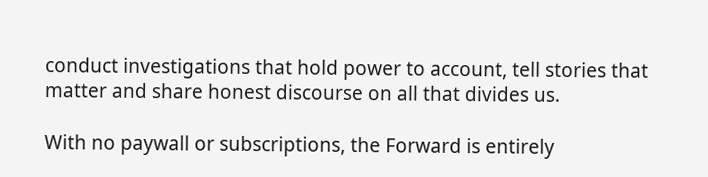conduct investigations that hold power to account, tell stories that matter and share honest discourse on all that divides us.

With no paywall or subscriptions, the Forward is entirely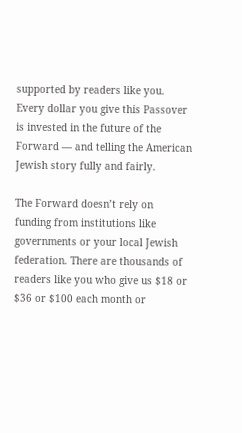supported by readers like you. Every dollar you give this Passover is invested in the future of the Forward — and telling the American Jewish story fully and fairly.

The Forward doesn’t rely on funding from institutions like governments or your local Jewish federation. There are thousands of readers like you who give us $18 or $36 or $100 each month or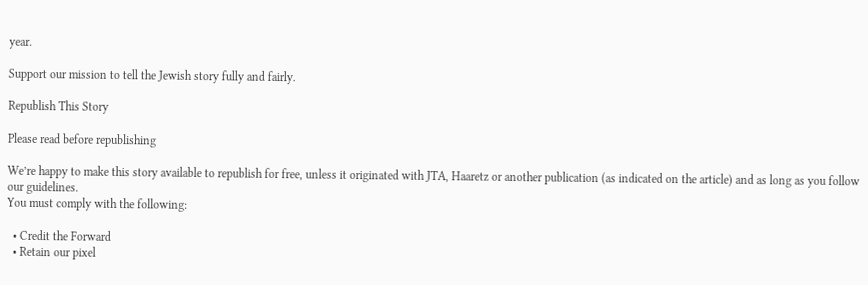year.

Support our mission to tell the Jewish story fully and fairly.

Republish This Story

Please read before republishing

We’re happy to make this story available to republish for free, unless it originated with JTA, Haaretz or another publication (as indicated on the article) and as long as you follow our guidelines.
You must comply with the following:

  • Credit the Forward
  • Retain our pixel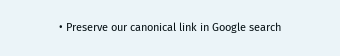• Preserve our canonical link in Google search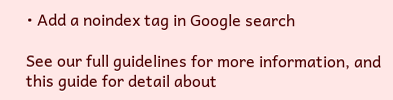• Add a noindex tag in Google search

See our full guidelines for more information, and this guide for detail about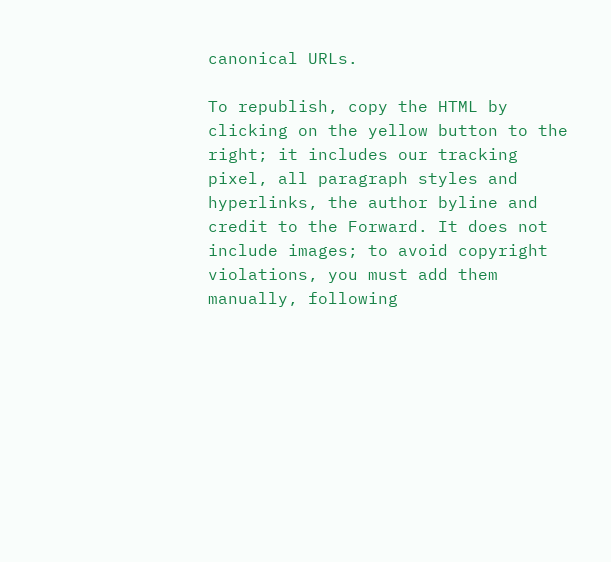canonical URLs.

To republish, copy the HTML by clicking on the yellow button to the right; it includes our tracking pixel, all paragraph styles and hyperlinks, the author byline and credit to the Forward. It does not include images; to avoid copyright violations, you must add them manually, following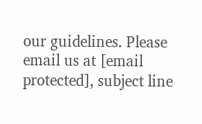our guidelines. Please email us at [email protected], subject line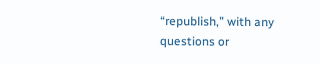“republish,” with any questions or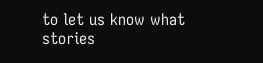to let us know what stories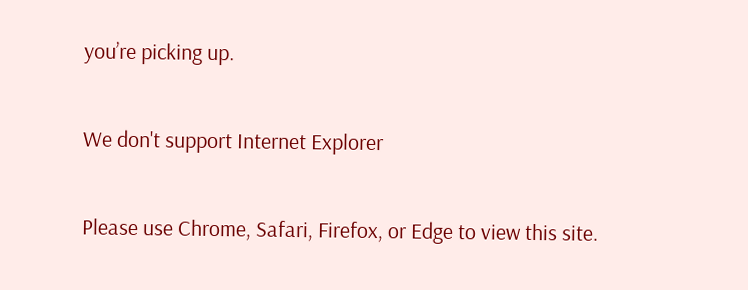you’re picking up.

We don't support Internet Explorer

Please use Chrome, Safari, Firefox, or Edge to view this site.